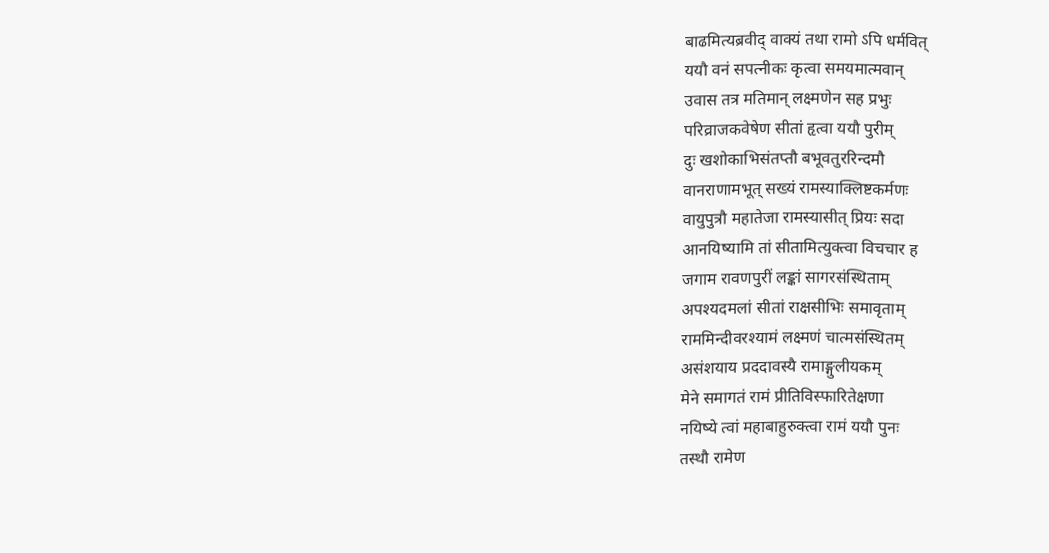बाढमित्यब्रवीद् वाक्यं तथा रामो ऽपि धर्मवित्
ययौ वनं सपत्नीकः कृत्वा समयमात्मवान्
उवास तत्र मतिमान् लक्ष्मणेन सह प्रभुः
परिव्राजकवेषेण सीतां हृत्वा ययौ पुरीम्
दुः खशोकाभिसंतप्तौ बभूवतुररिन्दमौ
वानराणामभूत् सख्यं रामस्याक्लिष्टकर्मणः
वायुपुत्रौ महातेजा रामस्यासीत् प्रियः सदा
आनयिष्यामि तां सीतामित्युक्त्वा विचचार ह
जगाम रावणपुरीं लङ्कां सागरसंस्थिताम्
अपश्यदमलां सीतां राक्षसीभिः समावृताम्
राममिन्दीवरश्यामं लक्ष्मणं चात्मसंस्थितम्
असंशयाय प्रददावस्यै रामाङ्गुलीयकम्
मेने समागतं रामं प्रीतिविस्फारितेक्षणा
नयिष्ये त्वां महाबाहुरुक्त्वा रामं ययौ पुनः
तस्थौ रामेण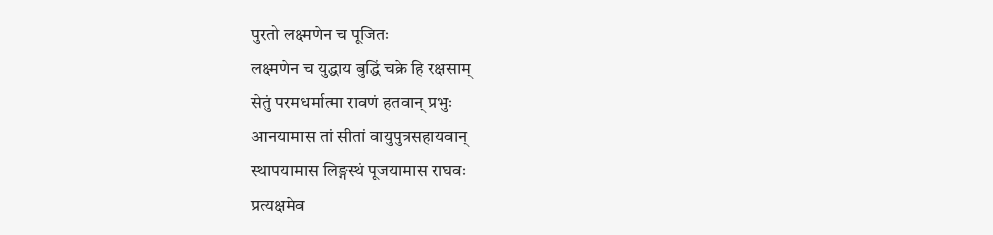पुरतो लक्ष्मणेन च पूजितः
लक्ष्मणेन च युद्धाय बुद्धिं चक्रे हि रक्षसाम्
सेतुं परमधर्मात्मा रावणं हतवान् प्रभुः
आनयामास तां सीतां वायुपुत्रसहायवान्
स्थापयामास लिङ्गस्थं पूजयामास राघवः
प्रत्यक्षमेव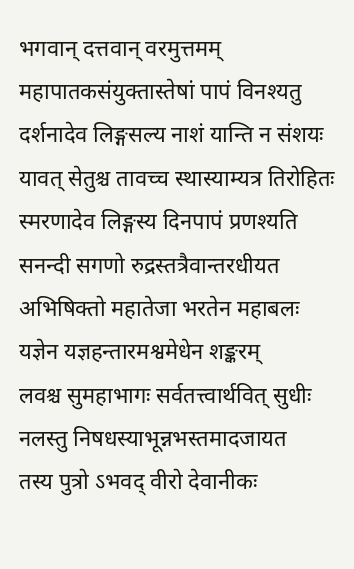भगवान् दत्तवान् वरमुत्तमम्
महापातकसंयुक्तास्तेषां पापं विनश्यतु
दर्शनादेव लिङ्गसल्य नाशं यान्ति न संशयः
यावत् सेतुश्च तावच्च स्थास्याम्यत्र तिरोहितः
स्मरणादेव लिङ्गस्य दिनपापं प्रणश्यति
सनन्दी सगणो रुद्रस्तत्रैवान्तरधीयत
अभिषिक्तो महातेजा भरतेन महाबलः
यज्ञेन यज्ञहन्तारमश्वमेधेन शङ्करम्
लवश्च सुमहाभागः सर्वतत्त्वार्थवित् सुधीः
नलस्तु निषधस्याभून्नभस्तमादजायत
तस्य पुत्रो ऽभवद् वीरो देवानीकः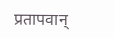प्रतापवान्